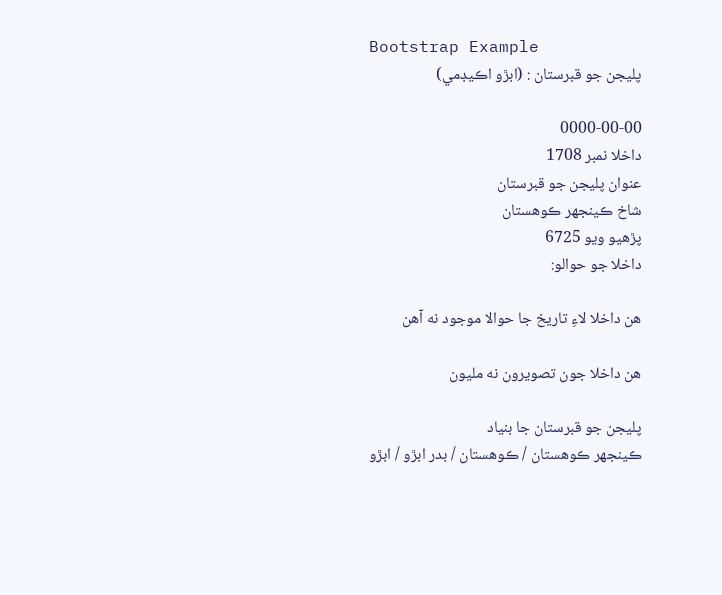Bootstrap Example
پليجن جو قبرستان : (ابڙو اڪيڊمي)

0000-00-00
داخلا نمبر 1708
عنوان پليجن جو قبرستان
شاخ ڪينجهر ڪوهستان
پڙهيو ويو 6725
داخلا جو حوالو:

هن داخلا لاءِ تاريخ جا حوالا موجود نه آهن

هن داخلا جون تصويرون نه مليون

پليجن جو قبرستان جا بنياد
ڪينجهر ڪوهستان / ڪوهستان / بدر ابڙو / ابڙو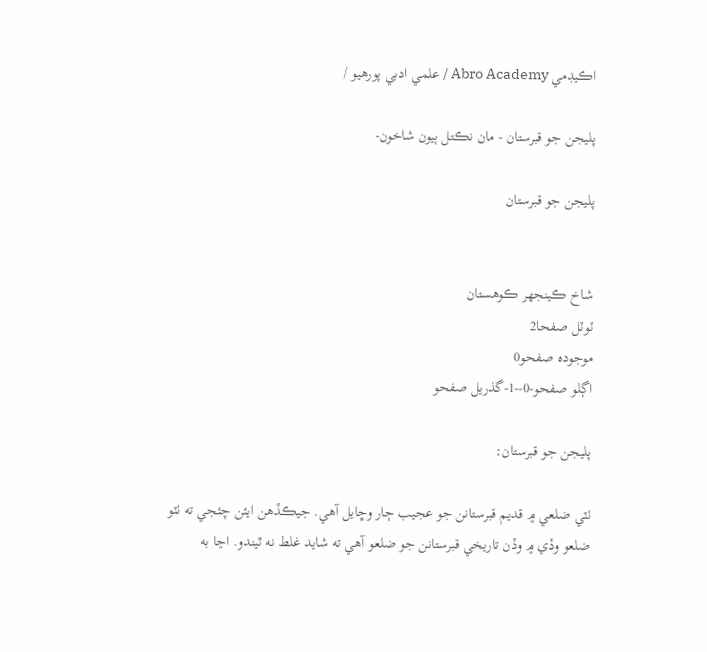اڪيڊمي Abro Academy / علمي ادبي پورهيو /

پليجن جو قبرستان - مان نڪتل ٻيون شاخون-

پليجن جو قبرستان


شاخ ڪينجهر ڪوهستان
ٽوٽل صفحا2
موجودہ صفحو0
اڳلو صفحو-0--1-گذريل صفحو

پليجن جو قبرستان:

ٺٽي ضلعي ۾ قديم قبرستانن جو عجيب ڄار وڇايل آهي. جيڪڏهن ايئن چئجي ته ٺٽو ضلعو وڏي ۾ وڏن تاريخي قبرستانن جو ضلعو آهي ته شايد غلط نه ٿيندو. اڃا به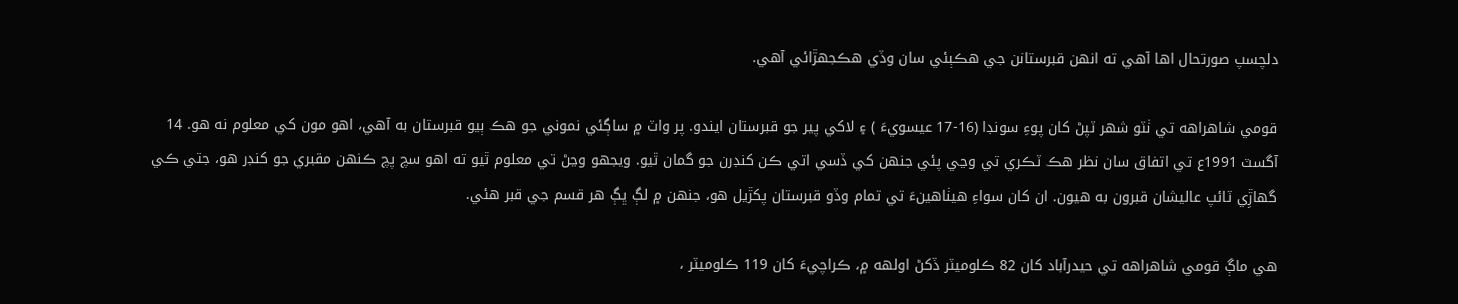دلچسپ صورتحال اها آهي ته انهن قبرستانن جي هڪٻئي سان وڏي هڪجهڙائي آهي.

قومي شاهراهه تي ٺٽو شهر ٽپڻ کان پوءِ سونڊا (16-17 عيسويءَ ) ۽ لاکي پير جو قبرستان ايندو. پر واٽ ۾ ساڳئي نموني جو هڪ ٻيو قبرستان به آهي، اهو مون کي معلوم نه هو. 14 آگسٽ 1991ع تي اتفاق سان نظر هڪ ٽڪري تي وڃي پئي جنهن کي ڏسي اتي ڪن کنڊرن جو گمان ٿيو. ويجهو وڃڻ تي معلوم ٿيو ته اهو سچ پچ ڪنهن مقبري جو کنڊر هو، جتي ڪي گهاڙِي ٽائپ عاليشان قبرون به هيون. ان کان سواءِ هيٺاهينءَ تي تمام وڏو قبرستان پکڙيل هو، جنهن ۾ لڳ ڀڳ هر قسم جي قبر هئي.

هي ماڳ قومي شاهراهه تي حيدرآباد کان 82 ڪلوميٽر ڏکڻ اولهه ۾، ڪراچيءَ کان 119 ڪلوميٽر ،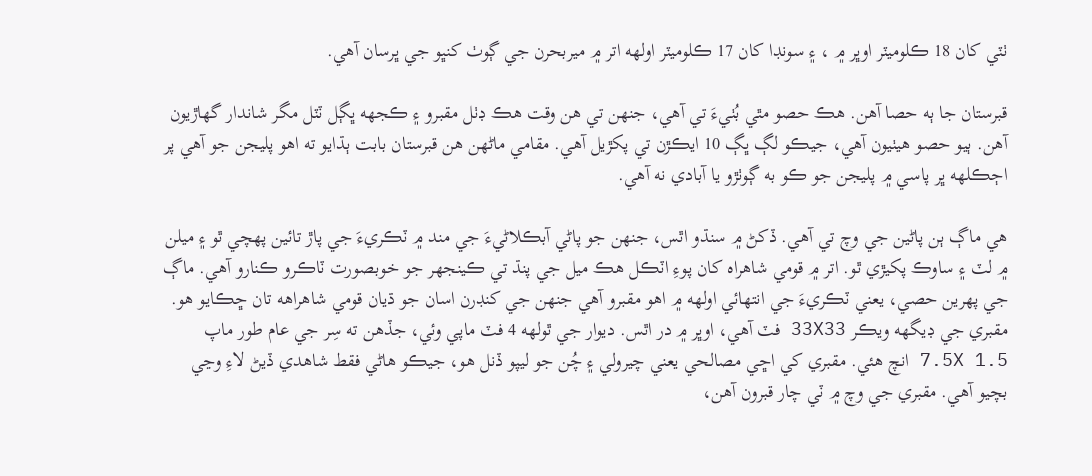ٺٽي کان 18 ڪلوميٽر اوڀر ۾ ، ۽ سونڊا کان 17 ڪلوميٽر اولهه اتر ۾ ميربحرن جي ڳوٺ کنڀو جي ڀرسان آهي.

قبرستان جا ٻه حصا آهن. هڪ حصو مٿي بُٺيءَ تي آهي، جنهن تي هن وقت هڪ ڊٺل مقبرو ۽ ڪجهه ڀڳل ٽٽل مگر شاندار گهاڙيون آهن. ٻيو حصو هيٺيون آهي، جيڪو لڳ ڀڳ 10 ايڪڙن تي پکڙيل آهي. مقامي ماڻهن هن قبرستان بابت ٻڌايو ته اهو پليجن جو آهي پر اڄڪلهه ڀر پاسي ۾ پليجن جو ڪو به ڳوٺڙو يا آبادي نه آهي.

هي ماڳ ٻن پاڻين جي وچ تي آهي. ڏکڻ ۾ سنڌو اٿس، جنهن جو پاڻي آبڪلاڻيءَ جي مند ۾ ٽڪريءَ جي پاڙ تائين پهچي ٿو ۽ ميلن ۾ لٽ ۽ ساوڪ پکيڙي ٿو. اتر ۾ قومي شاهراه کان پوءِ اٽڪل هڪ ميل جي پنڌ تي ڪينجهر جو خوبصورت ٽاڪرو ڪنارو آهي. ماڳ جي پهرين حصي، يعني ٽڪريءَ جي انتهائي اولهه ۾ اهو مقبرو آهي جنهن جي کنڊرن اسان جو ڌيان قومي شاهراهه تان ڇڪايو هو. مقبري جي ڊيگهه ويڪر 33X33 فٽ آهي، اوڀر ۾ در اٿس. ديوار جي ٿولهه 4 فٽ ماپي وئي، جڏهن ته سِر جي عام طور ماپ 7.5X 1.5 انچ هئي. مقبري کي اڇي مصالحي يعني چيرولي ۽ چُن جو ليپو ڏنل هو، جيڪو هاڻي فقط شاهدي ڏيڻ لاءِ وڃي بچيو آهي. مقبري جي وچ ۾ ٽي چار قبرون آهن،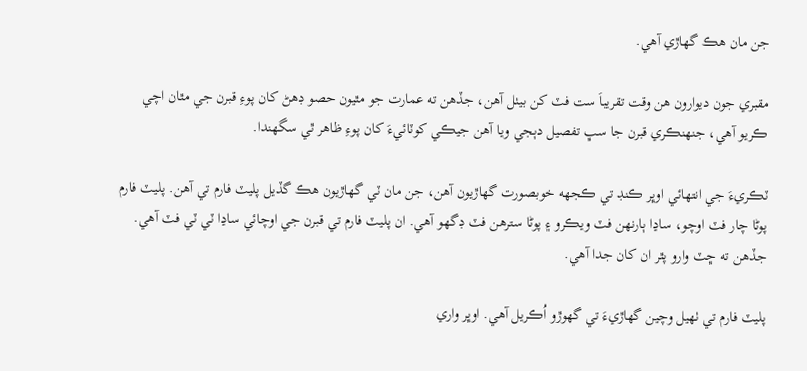جن مان هڪ گهاڙي آهي.

مقبري جون ديوارون هن وقت تقريباَ ست فٽ کن بيٺل آهن، جڏهن ته عمارت جو مٿيون حصو ڊهڻ کان پوءِ قبرن جي مٿان اچي ڪريو آهي، جنهنڪري قبرن جا سڀ تفصيل دٻجي ويا آهن جيڪي کوٽائيءَ کان پوءِ ظاهر ٿي سگهندا.

ٽڪريءَ جي انتهائي اوڀر ڪنڊ تي ڪجهه خوبصورت گهاڙيون آهن، جن مان ٽي گهاڙيون هڪ گڏيل پليٽ فارم تي آهن. پليٽ فارم پوڻا چار فٽ اوچو، ساڍا ٻارنهن فٽ ويڪرو ۽ پوڻا سترهن فٽ ڊگهو آهي. ان پليٽ فارم تي قبرن جي اوچائي ساڍا ٽي ٽي فٽ آهي. جڏهن ته ڇٽ وارو پٿر ان کان جدا آهي.

پليٽ فارم تي ٺهيل وچين گهاڙيءَ تي گهوڙو اُڪريل آهي. اوڀر واري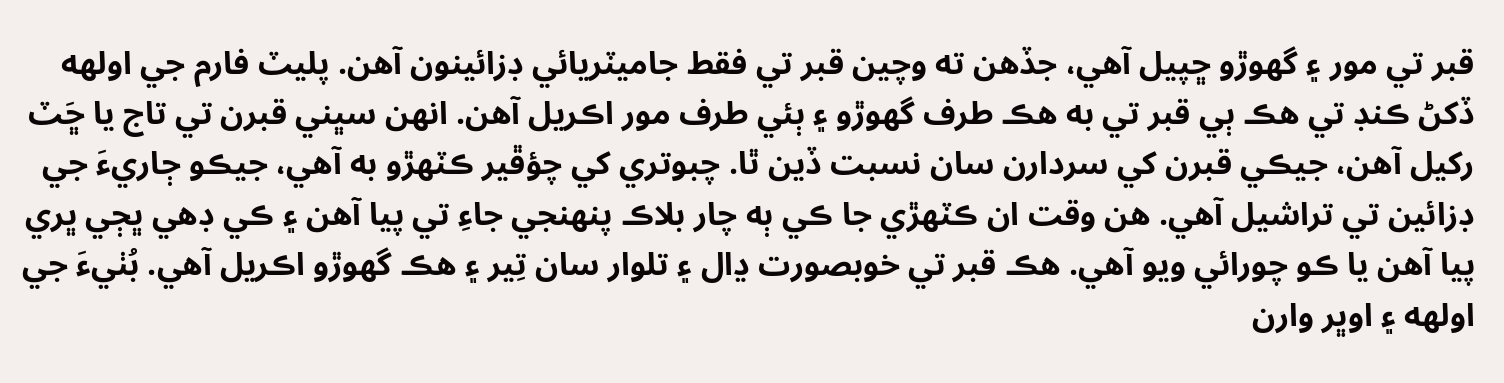قبر تي مور ۽ گهوڙو ڇپيل آهي، جڏهن ته وچين قبر تي فقط جاميٽريائي ڊزائينون آهن. پليٽ فارم جي اولهه ڏکڻ ڪنڊ تي هڪ ٻي قبر تي به هڪ طرف گهوڙو ۽ ٻئي طرف مور اڪريل آهن. انهن سڀني قبرن تي تاج يا ڇَٽ رکيل آهن، جيڪي قبرن کي سردارن سان نسبت ڏين ٿا. چبوتري کي چؤڦير ڪٽهڙو به آهي، جيڪو ڄاريءَ جي ڊزائين تي تراشيل آهي. هن وقت ان ڪٽهڙي جا ڪي ٻه چار بلاڪ پنهنجي جاءِ تي پيا آهن ۽ ڪي ڊهي ڀڄي ڀري پيا آهن يا ڪو چورائي ويو آهي. هڪ قبر تي خوبصورت ڍال ۽ تلوار سان تِير ۽ هڪ گهوڙو اڪريل آهي. بُٺيءَ جي اولهه ۽ اوڀر وارن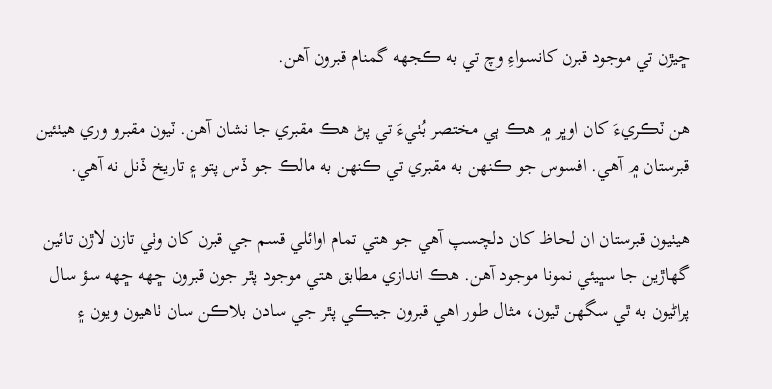ڇيڙن تي موجود قبرن کانسواءِ وچ تي به ڪجهه گمنام قبرون آهن.

هن ٽڪريءَ کان اوڀر ۾ هڪ ٻي مختصر بُٺيءَ تي پڻ هڪ مقبري جا نشان آهن. ٽيون مقبرو وري هيٺئين قبرستان ۾ آهي. افسوس جو ڪنهن به مقبري تي ڪنهن به مالڪ جو ڏس پتو ۽ تاريخ ڏنل نه آهي.

هيٺيون قبرستان ان لحاظ کان دلچسپ آهي جو هتي تمام اوائلي قسم جي قبرن کان وٺي تازن لاڙن تائين گهاڙين جا سڀيئي نمونا موجود آهن. هڪ اندازي مطابق هتي موجود پٿر جون قبرون ڇهه ڇهه سؤ سال پراڻيون به ٿي سگهن ٿيون، مثال طور اهي قبرون جيڪي پٿر جي سادن بلاڪن سان ٺاهيون ويون ۽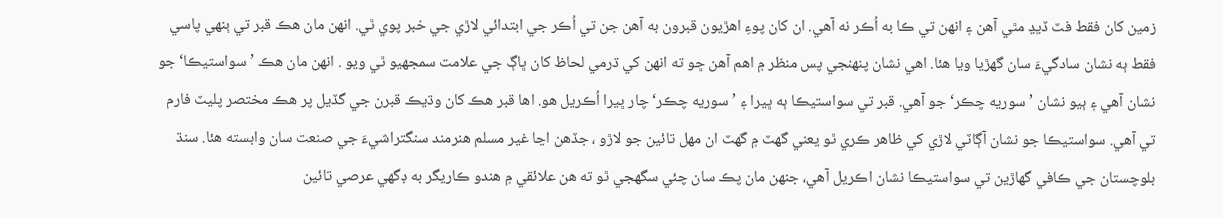زمين کان فقط فٽ ڏيڍ مٿي آهن ۽ انهن تي ڪا به اُڪر نه آهي. ان کان پوءِ اهڙيون قبرون به آهن جن تي اُڪر جي ابتدائي لاڙي جي خبر پوي ٿي. انهن مان هڪ قبر تي ٻنهي پاسي فقط ٻه نشان سادگيءَ سان گهڙيا ويا هئا. اهي نشان پنهنجي پس منظر ۾ اهم آهن ڇو ته انهن کي ڌرمي لحاظ کان ڀاڳ جي علامت سمجهيو ٿي ويو . انهن مان هڪ ’سواستيڪا‘ جو نشان آهي ۽ ٻيو نشان ’ سوريه چڪر‘ جو آهي. قبر تي سواستيڪا ٻه ڀيرا ۽ ’سوريه چڪر‘ چار ڀيرا اُڪريل هو. اها قبر هڪ کان وڌيڪ قبرن جي گڏيل پر هڪ مختصر پليٽ فارم تي آهي. سواستيڪا جو نشان آڳاٽي لاڙي کي ظاهر ڪري ٿو يعني گهٽ ۾ گهٽ ان مهل تائين جو لاڙو ، جڏهن اڃا غير مسلم هنرمند سنگتراشيءَ جي صنعت سان وابسته هئا. سنڌ بلوچستان جي ڪافي گهاڙين تي سواستيڪا نشان اڪريل آهي، جنهن مان پڪ سان چئي سگهجي ٿو ته هن علائقي ۾ هندو ڪاريگر به ڊگهي عرصي تائين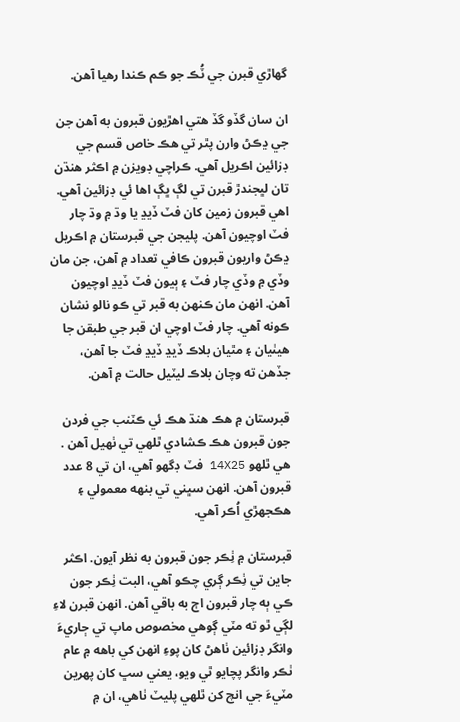گهاڙي قبرن جي ٽُڪ جو ڪم ڪندا رهيا آهن.

ان سان گڏو گڏ هتي اهڙيون قبرون به آهن جن جي ڍڪڻ وارن پٿر تي هڪ خاص قسم جي ڊزائين اڪريل آهي. ڪراچي ڊويزن ۾ اڪثر هنڌن تان لڀجندڙ قبرن تي لڳ ڀڳ اها ئي ڊزائين آهي. اهي قبرون زمين کان فٽ ڏيڍ يا وڌ ۾ وڌ چار فٽ اوچيون آهن. پليجن جي قبرستان ۾ اڪريل ڍڪڻ واريون قبرون ڪافي تعداد ۾ آهن، جن مان وڏي ۾ وڏي چار فٽ ۽ ٻيون فٽ ڏيڍ اوچيون آهن. انهن مان ڪنهن به قبر تي ڪو نالو نشان ڪونه آهي. چار فٽ اوچي ان قبر جي طبقن جا هيٺيان ۽ مٿيان بلاڪ ڏيڍ ڏيڍ فٽ جا آهن، جڏهن ته وچان بلاڪ ليٽيل حالت ۾ آهن.

قبرستان ۾ هڪ هنڌ هڪ ئي ڪٽنب جي فردن جون قبرون هڪ ڪشادي ٿلهي تي ٺهيل آهن . هي ٿلهو 14X25 فٽ ڊگهو آهي، ان تي 8 عدد قبرون آهن. انهن سڀني تي بنهه معمولي ۽ هڪجهڙي اُڪر آهي.

قبرستان ۾ ٺِڪر جون قبرون به نظر آيون. اڪثر جاين تي ٺِڪر ڳري چڪو آهي، البت ٺِڪر جون ڪي ٻه چار قبرون اڄ به باقي آهن. انهن قبرن لاءِ لڳي ٿو ته مٽي ڳوهي مخصوص ماپ تي ڄاريءَ وانگر ڊزائين ٺاهڻ کان پوءِ انهن کي باهه ۾ عام ٺڪر وانگر پچايو ٿي ويو، يعني سڀ کان پهرين مٽيءَ جي انچ کن ٿلهي پليٽ ٺاهي، ان ۾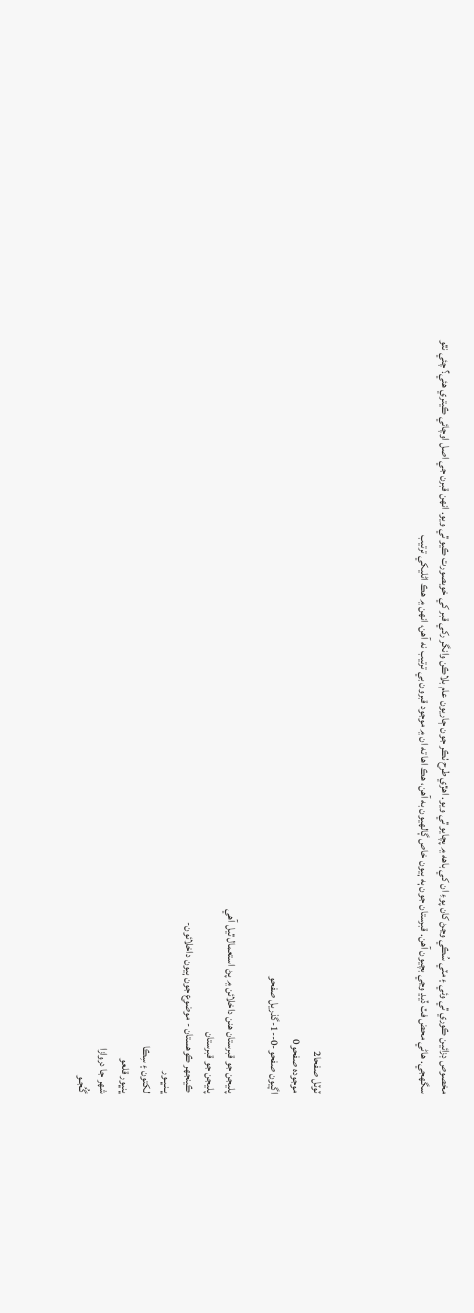مخصوص ڊزائين ڪوري ٿي وئي ۽ مٽي سُڪي وڃڻ کان پوءِ ان کي باهه ۾ پچايو ٿي ويو. اهڙي طرح ٺڪر جون ڄاريون عام بلاڪن وانگر رکي قبر کي خوبصورت ڪيو ٿي ويو. انهن قبرن جي اصل اوچائي ڪيتري هئي؟ چئي نٿو سگهجي. هاڻي محض فٽ ڏيڍ وڃي بچيون آهن. قبرستان جون ٻه ٻيون خاص ڳالهيون به آهن، هڪ اها ته ان ۾ موجود قبرون بي ترتيب نه آهن، انهن ۾ هڪ اڻليکي ترتيب




ٽوٽل صفحا2
موجودہ صفحو0
اڳيون صفحو-0--1-گذريل صفحو

پليجن جو قبرستان ھنن داخلائن ۾ پڻ استعمال ٿيل آھي
پليجن جو قبرستان
ڪينجهر ڪوهستان - موضوع جون ٻيون داخلائون-
ڀـنـڀـور
لکتون ۽ سِڪا
ڀنڀور قلعو
شهر جا دروازا
گُـُجـو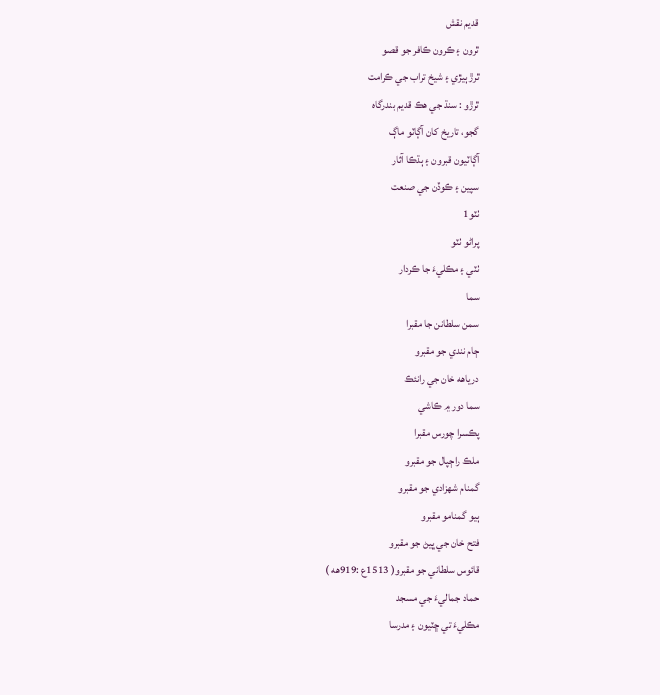قديم نقش
ٿرون ۽ ڪرون ڪافر جو قصو
ٿرڙ ٻيڙي ۽ شيخ تراب جي ڪرامت
ٿرڙو : سنڌ جي هڪ قديم بندرگاه
گجو، تاريخ کان آڳاٽو ماڳ
آڳاٽيون قبرون ۽ ٻڌڪا آثار
سپين ۽ ڪوڏن جي صنعت
ٺٽو1
پراڻو ٺٽو
ٺٽي ۽ مڪليءَ جا ڪردار
سما
سمن سلطانن جا مقبرا
ڄام نندي جو مقبرو
درياهه خان جي رانئڪ
سما دور ۾ ڪاشي
پڪسرا چورس مقبرا
ملڪ راڄپال جو مقبرو
گمنام شهزادي جو مقبرو
ٻيو گمنامو مقبرو
فتح خان جي ڀيڻ جو مقبرو
قائوس سلطاني جو مقبرو( 1513ع :919هه )
حماد جماليءَ جي مسجد
مڪليءَ تي ڇٽيون ۽ مدرسا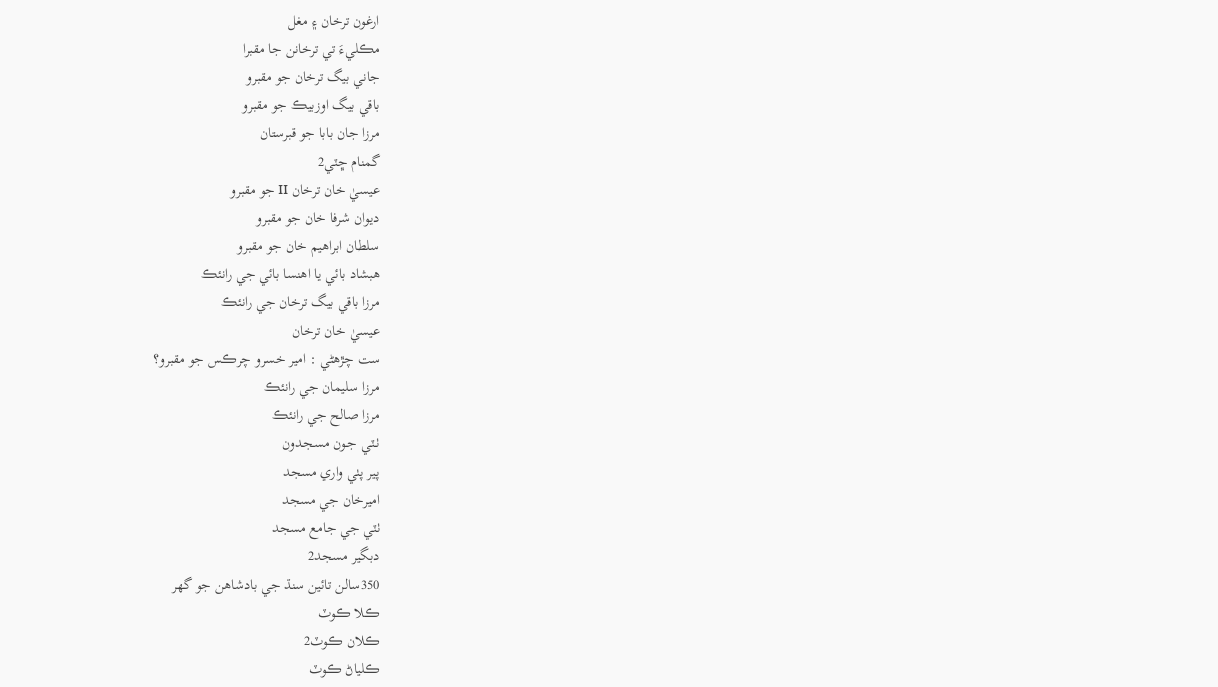ارغون ترخان ۽ مغل
مڪليءَ تي ترخانن جا مقبرا
جاني بيگ ترخان جو مقبرو
باقي بيگ اوزبيڪ جو مقبرو
مرزا جان بابا جو قبرستان
گمنام ڇٽي2
عيسيٰ خان ترخان II جو مقبرو
ديوان شرفا خان جو مقبرو
سلطان ابراهيم خان جو مقبرو
هبشاد بائي يا اهنسا بائي جي رانئڪ
مرزا باقي بيگ ترخان جي رانئڪ
عيسيٰ خان ترخان
ست چڙهڻي : امير خسرو چرڪس جو مقبرو؟
مرزا سليمان جي رانئڪ
مرزا صالح جي رانئڪ
ٺـٽـي جـون مسجـدون
پير پٺي واري مسجد
اميرخان جي مسجد
ٺٽي جي جامع مسجد
دبگير مسجد2
350سالن تائين سنڌ جي بادشاهن جو گهر
ڪلا ڪوٽ
ڪلان ڪوٽ2
ڪلياڻ ڪوٽ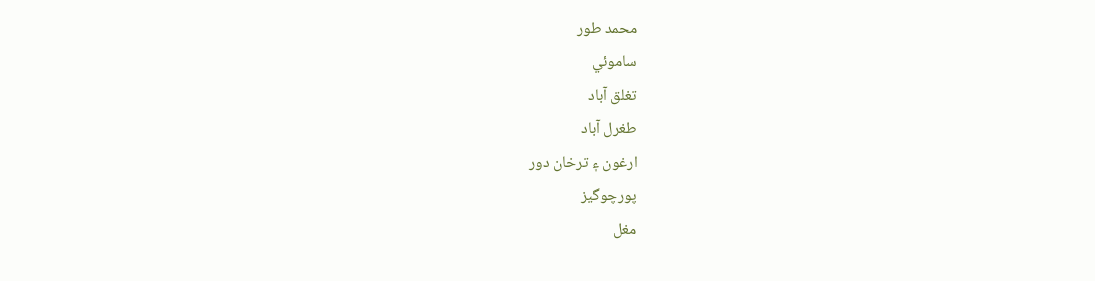محمد طور
ساموئي
تغلق آباد
طغرل آباد
ارغون ۽ ترخان دور
پورچوگيز
مغل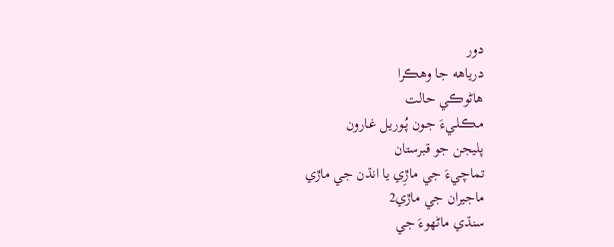دور
درياهه جا وهڪرا
هاڻوڪي حالت
مـڪـلـيءَ جـون پُـوريـل غـارون
پليجن جو قبرستان
تماچيءَ جي ماڙِي يا انڌن جي ماڙي
ماجيران جي ماڙي2
سنڌي ماڻھوءَ جي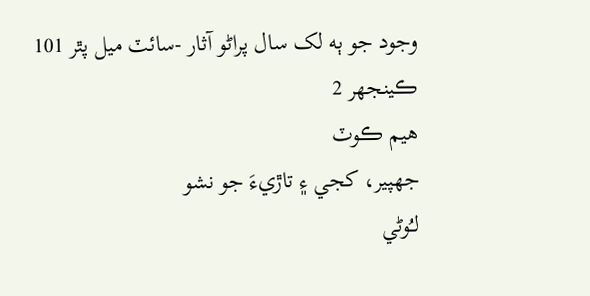وجود جو ٻه لک سال پراڻو آثار -سائٽ ميل پٿر 101
ڪينجهر 2
ھيم ڪوٽ
جهپير، کجي ۽ تاڙيءَ جو نشو
لـُوڻي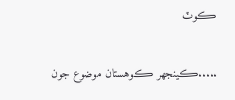ڪوٽ


.....ڪينجهر ڪوهستان موضوع جون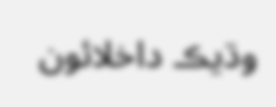وڌيڪ داخلائون